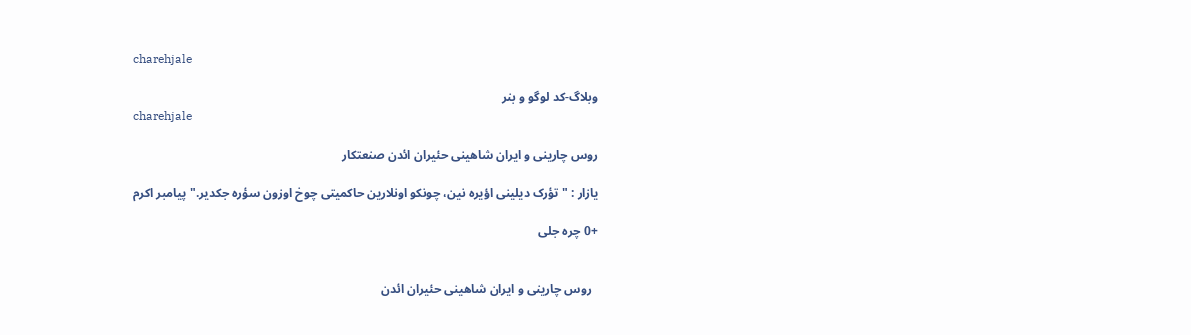charehjale

وبلاگ-کد لوگو و بنر
charehjale

روس چارینی و ایران شاهینی حئیران ائدن صنعتکار

یازار : " تؤرک دیلینی اؤیره نین، چونکو اونلارین حاکمیتی چوخ اوزون سؤره جکدیر." پیامبر اکرم

+0 چره جلی


  روس چارینی و ایران شاهینی حئیران ائدن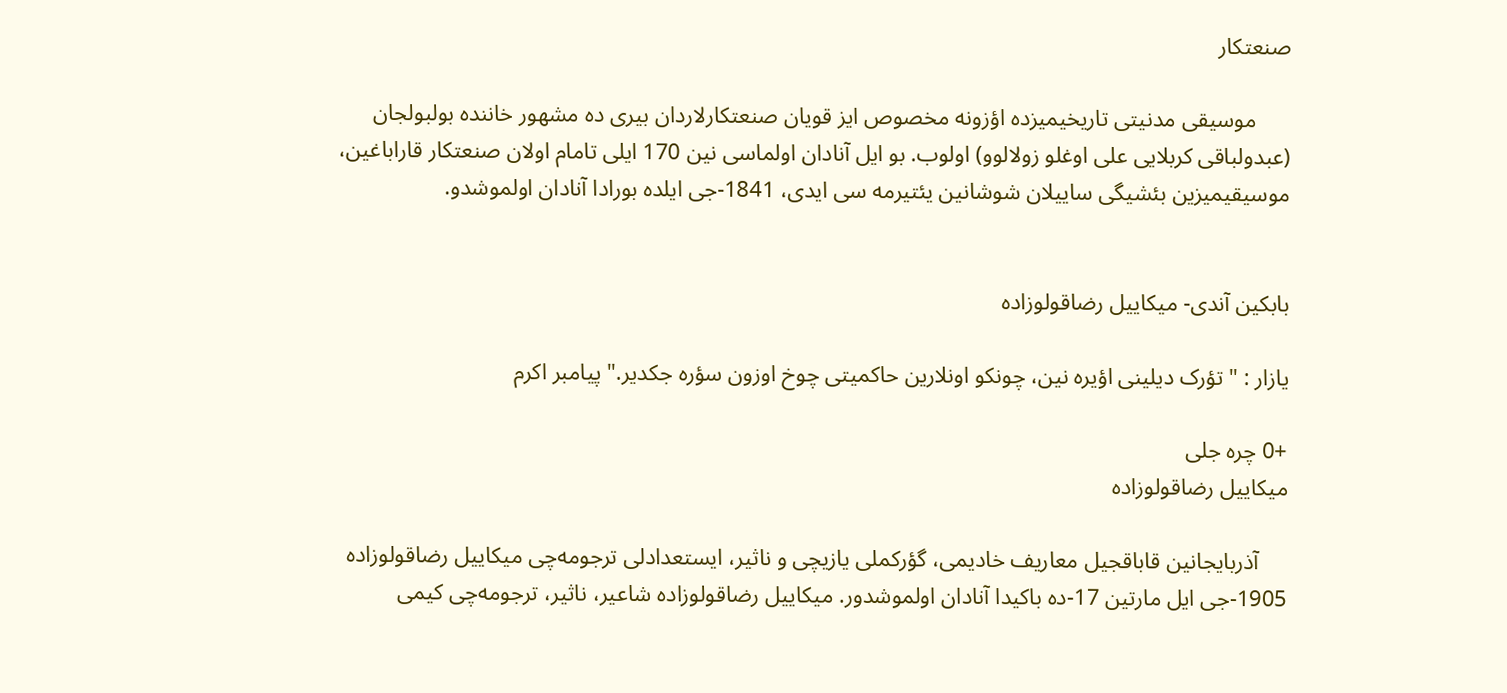صنعتکار

      موسیقی مدنیتی تاریخیمیزده اؤزونه مخصوص ایز قویان صنعتکارلاردان بیری ده مشهور خاننده بولبولجان (عبدولباقی کربلایی علی اوغلو زولالوو) اولوب. بو ایل آنادان اولماسی نین 170 ایلی تامام اولان صنعتکار قاراباغین، موسیقیمیزین بئشیگی ساییلان شوشانین یئتیرمه سی ایدی، 1841-جی ایلده بورادا آنادان اولموشدو.


بابکین آندی- میکاییل رضاقولوزاده

یازار : " تؤرک دیلینی اؤیره نین، چونکو اونلارین حاکمیتی چوخ اوزون سؤره جکدیر." پیامبر اکرم

+0 چره جلی
میکاییل رضاقولوزاده

     آذربایجانین قاباقجیل معاریف خادیمی، گؤرکملی یازیچی و ناثیر، ایستعدادلی ترجومه‌چی میکاییل رضاقولوزاده 1905-جی ایل مارتین 17-ده باکیدا آنادان اولموشدور. میکاییل رضاقولوزاده شاعیر، ناثیر، ترجومه‌چی کیمی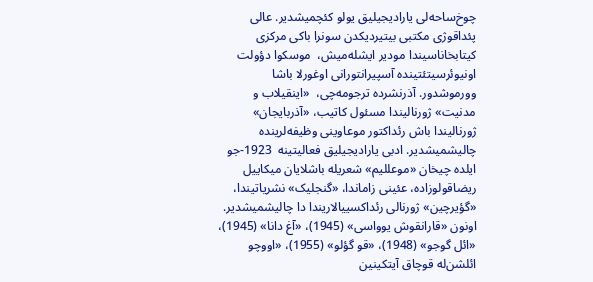چوخ‌ساحه‌لی یارادیجیلیق یولو کئچمیشدیر. عالی پئداقوژی مکتبی بیتیردیکدن سونرا باکی مرکزی کیتابخاناسیندا مودیر ایشله‌میش،  موسکوا دؤولت اونیوئرسیتئتینده آسپیرانتورانی اوغورلا باشا وورموشدور. آذرنشرده ترجومه‌چی،  «اینقیلاب و مدنیت» ژورنالیندا مسئول کاتیب، «آذربایجان» ژورنالیندا باش رئداکتور موعاوینی وظیفه‌‌لرینده چالیشمیشدیر. ادبی یارادیجیلیق فعالیتینه  1923-جو ایلده چیخان «موعللیم» شعریله باشلایان میکاییل ریضاقولوزاده، عئینی زاماندا، «گنجلیک» نشریاتیندا، «گؤیرچین» ژورنالی رئداکسییالاریندا دا چالیشمیشدیر. اونون «قارانقوش یوواسی» (1945)، «آغ دانا» (1945)، «ائل گوجو» (1948)، «قو گؤلو» (1955)، «اووچو ائلشن‌له قوچاق آیتکینین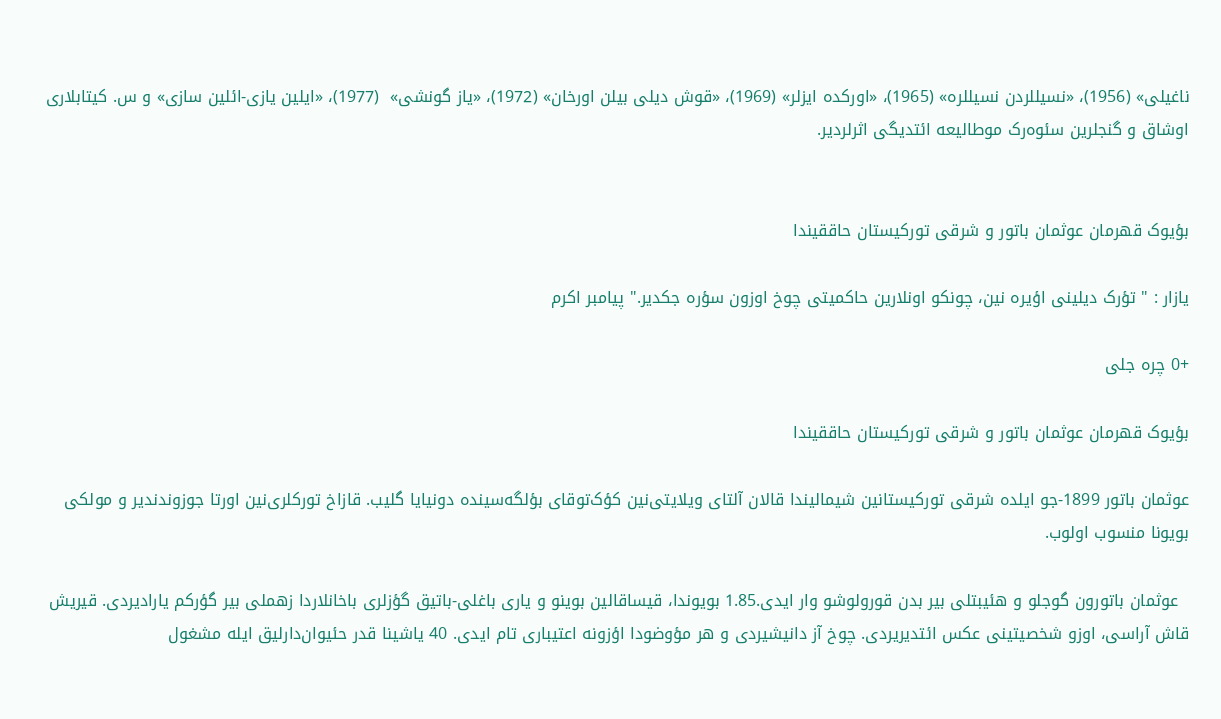ناغیلی» (1956)، «نسیللردن نسیللره» (1965)، «اورکده ایزلر» (1969)، «قوش دیلی بیلن اورخان» (1972)، «یاز گونشی»  (1977)، «ایلین یازی-ائلین سازی» و س. کیتابلاری اوشاق و گنجلرین سئوه‌رک موطالیعه ائتدیگی اثرلردیر.


بؤیوک قهرمان عوثمان باتور و شرقی تورکیستان حاققیندا

یازار : " تؤرک دیلینی اؤیره نین، چونکو اونلارین حاکمیتی چوخ اوزون سؤره جکدیر." پیامبر اکرم

+0 چره جلی

بؤیوک قهرمان عوثمان باتور و شرقی تورکیستان حاققیندا

عوثمان باتور 1899-جو ایلده شرقی تورکیستانین شیمالیندا قالان آلتای ویلایتی‌‌‌نین کؤک‌‌توقای بؤلگه‌‌سینده دونیایا گلیب. قازاخ تورکلری‌‌‌نین اورتا جوزوندندیر و مولکی بویونا منسوب اولوب.

  عوثمان باتورون گوجلو و هئیبتلی بیر بدن قورولوشو وار ایدی.1.85 بویوندا، قیساقالین بوینو و یاری باغلی-باتیق گؤزلری باخانلاردا زهملی بیر گؤرکم یارادیردی. قیریش قاش آراسی، اوزو شخصیتینی عکس ائتدیریردی. چوخ آز دانیشیردی و هر مؤوضودا اؤزونه اعتیباری تام ایدی. 40 یاشینا قدر حئیوان‌دارلیق ایله مشغول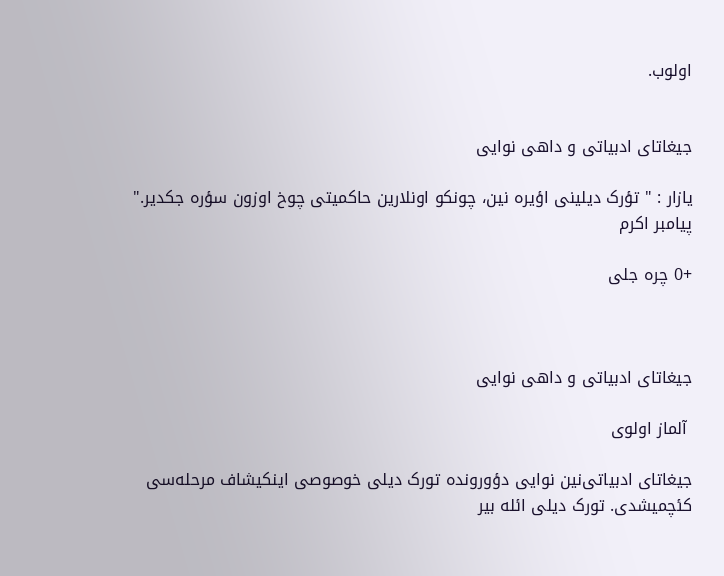اولوب.


جیغاتای ادبیاتی و داهی نوایی

یازار : " تؤرک دیلینی اؤیره نین، چونکو اونلارین حاکمیتی چوخ اوزون سؤره جکدیر." پیامبر اکرم

+0 چره جلی



جیغاتای ادبیاتی و داهی نوایی

 آلماز اولوی

جیغاتای ادبیاتی‌نین نوایی دؤورونده تورک دیلی خوصوصی اینکیشاف مرحله‌سی کئچمیشدی. تورک دیلی ائله بیر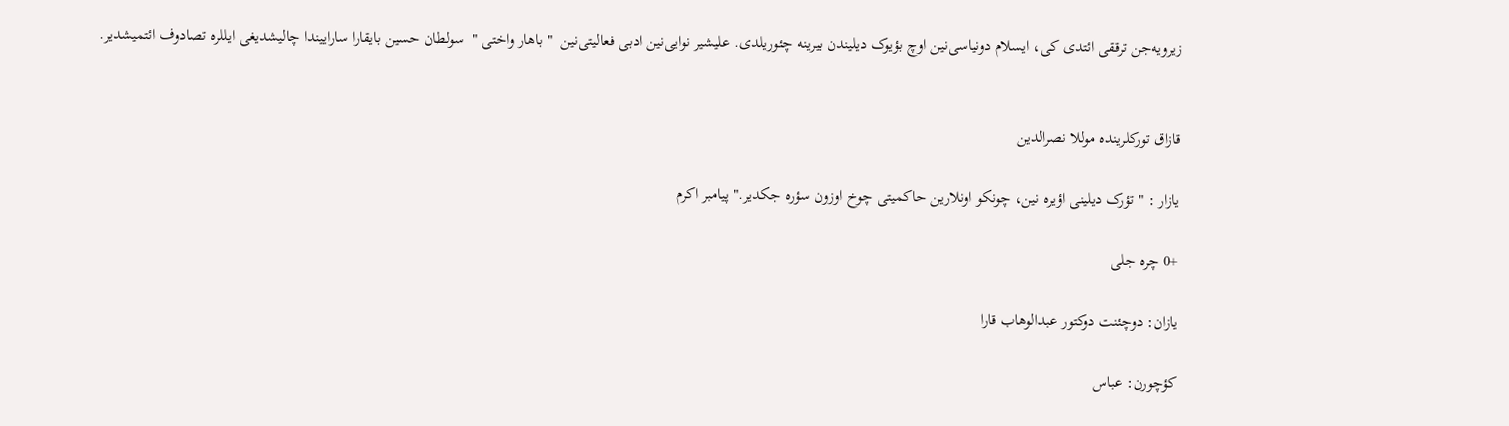زیرویه‌جن ترققی ائتدی کی، ایسلام دونیاسی‌نین اوچ بؤیوک دیلیندن بیرینه چئوریلدی. علیشیر نوایی‌نین ادبی فعالیتی‌نین  " باهار واختی "  سولطان حسین بایقارا ساراییندا چالیشدیغی ایللره تصادوف ائتمیشدیر.


قازاق تورکلرینده موللا نصرالدین

یازار : " تؤرک دیلینی اؤیره نین، چونکو اونلارین حاکمیتی چوخ اوزون سؤره جکدیر." پیامبر اکرم

+0 چره جلی

یازان: دوچئنت دوکتور عبدالوهاب قارا

کؤچورن: عباس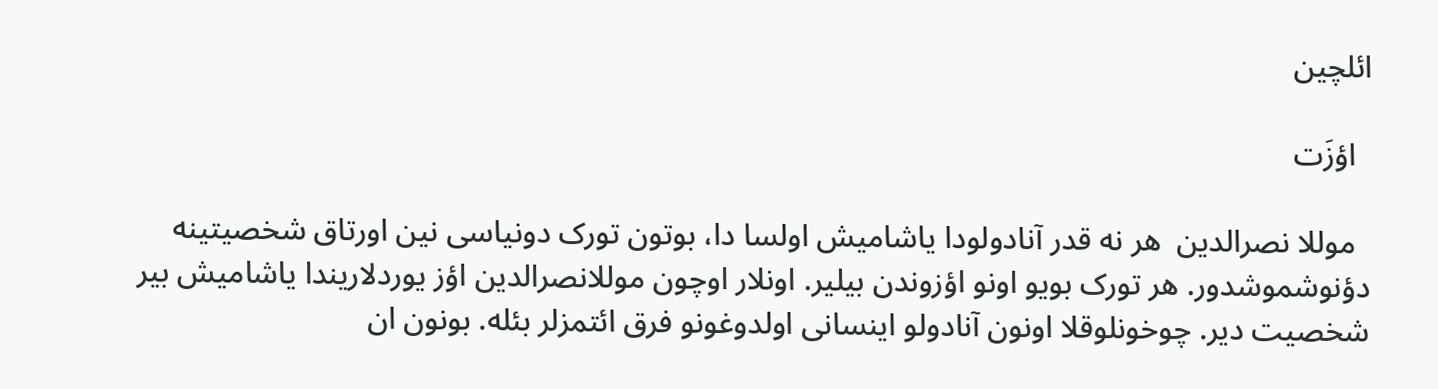ائلچین

  اؤزَت

  موللا نصرالدین  هر نه قدر آنادولودا یاشامیش اولسا دا، بوتون تورک دونیاسی نین اورتاق شخصیتینه  دؤنوشموشدور. هر تورک بویو اونو اؤزوندن بیلیر. اونلار اوچون موللانصرالدین اؤز یوردلاریندا یاشامیش بیر شخصیت دیر. چوخونلوقلا اونون آنادولو اینسانی اولدوغونو فرق ائتمزلر بئله. بونون ان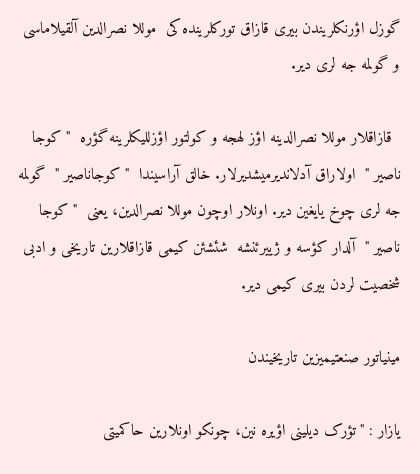گوزل اؤرنکلریندن بیری قازاق تورکلرینده کی  موللا نصرالدین آلقیلاماسی و گولمه جه لری دیر.

  قازاقلار موللا نصرالدینه اؤز لهجه و کولتور اؤزللیکلرینه گؤره  " کوجا ناصیر "  اولاراق آدلاندیرمیشدیرلار. خالق آراسیندا  " کوجاناصیر "  گولمه جه لری چوخ یایغین دیر. اونلار اوچون موللا نصرالدین، یعنی  " کوجا ناصیر "  آلدار کؤسه و ژییرئنشه  شئشئن کیمی قازاقلارین تاریخی و ادبی شخصیت لردن بیری کیمی دیر.

مینیاتور صنعتیمیزین تاریخیندن

یازار : " تؤرک دیلینی اؤیره نین، چونکو اونلارین حاکمیتی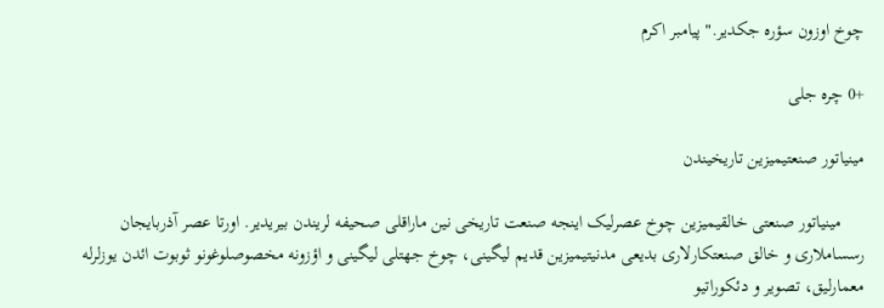چوخ اوزون سؤره جکدیر." پیامبر اکرم

+0 چره جلی

مینیاتور صنعتیمیزین تاریخیندن

     مینیاتور صنعتی خالقیمیزین چوخ عصرلیک اینجه صنعت تاریخی نین ماراقلی صحیفه لریندن بیریدیر. اورتا عصر آذربایجان رسساملاری و خالق صنعتکارلاری بدیعی مدنیتیمیزین قدیم لیگینی، چوخ جهتلی لیگینی و اؤزونه مخصوصلوغونو ثوبوت ائدن یوزلرله معمارلیق، تصویر و دئکوراتیو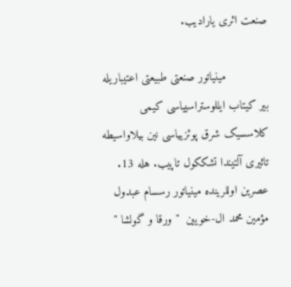صنعت اثری یارادیب.

            مینیاتور صنعتی طبیعتی اعتیباریله بیر کیتاب ایللوستراسییاسی کیمی کلاسسیک شرق پوئزییاسی نین بیلاواسیطه تاثیری آلتیندا تشککول تاپیب. هله 13. عصرین اوللرینده مینیاتور رسسام عبدول مؤمین محمد ال-خویین  " ورقا و گولشا "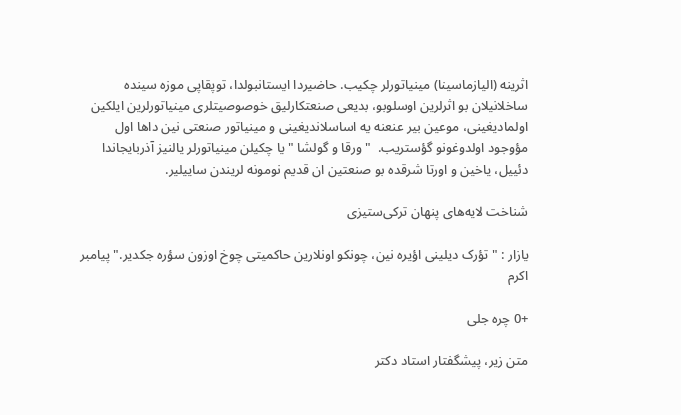اثرینه (الیازماسینا) مینیاتورلر چکیب. حاضیردا ایستانبولدا، توپقاپی موزه سینده ساخلانیلان بو اثرلرین اوسلوبو، بدیعی صنعتکارلیق خوصوصیتلری مینیاتورلرین ایلکین اولمادیغینی، موعین بیر عنعنه یه اساسلاندیغینی و مینیاتور صنعتی نین داها اول مؤوجود اولدوغونو گؤستریب.  " ورقا و گولشا " یا چکیلن مینیاتورلر یالنیز آذربایجاندا دئییل، یاخین و اورتا شرقده بو صنعتین ان قدیم نومونه لریندن ساییلیر.

شناخت لایه‌های پنهان ترکی‌ستیزی

یازار : " تؤرک دیلینی اؤیره نین، چونکو اونلارین حاکمیتی چوخ اوزون سؤره جکدیر." پیامبر اکرم

+0 چره جلی

متن زیر، پیشگفتار استاد دکتر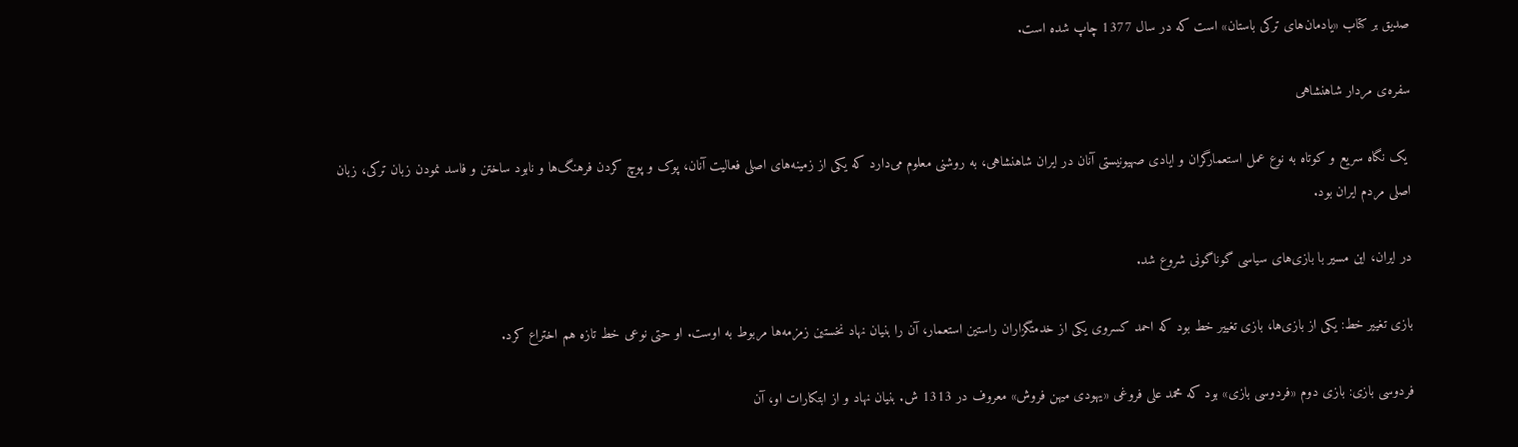صدیق بر کتاب «یادمان‌های ترکی باستان» است که در سال 1377 چاپ شده است.

سفره‌ی مردار شاهنشاهی

 یک نگاه سریع و کوتاه به نوع عمل استعمارگران و ایادی صهیونیستی آنان در ایران شاهنشاهی، به روشنی معلوم می‌دارد که یکی از زمینه‌های اصلی فعالیت‌ آنان، پوک و پوچ کردن فرهنگ‌ها و نابود ساختن و فاسد نمودن زبان ترکی، زبان اصلی مردم ایران بود.

در ایران، این مسیر با بازی‌های سیاسی گوناگونی شروع شد.

بازی تغییر خط: یکی از بازی‌ها، بازی تغییر خط بود که احمد کسروی یکی از خدمتگزاران راستین استعمار، آن را بنیان نهاد نخستین زمزمه‌ها مربوط به اوست. او حتی نوعی خط تازه هم اختراع کرد.

فردوسی بازی: بازی دوم «فردوسی بازی» بود که محمد علی فروغی «یهودی میهن فروش» معروف در 1313 ش. بنیان نهاد و از ابتکارات او، آن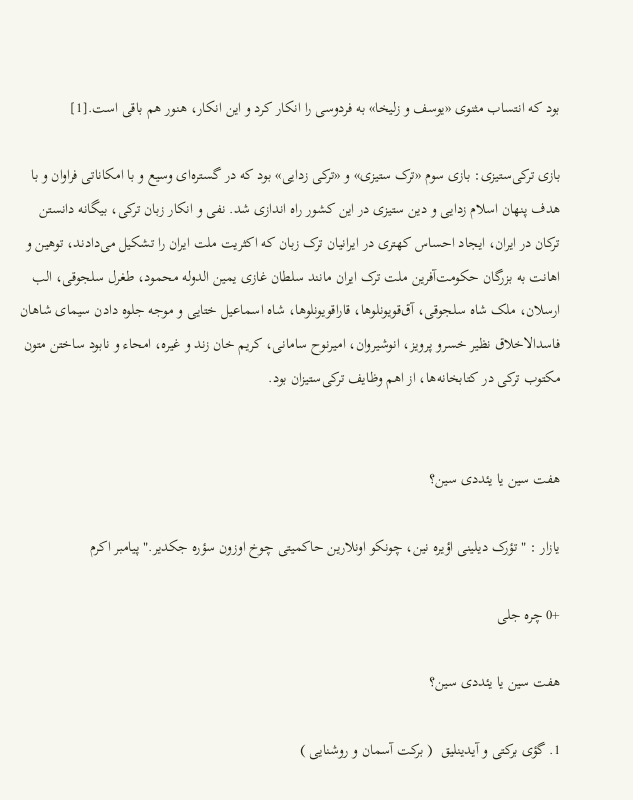بود که انتساب مثنوی «یوسف و زلیخا» به فردوسی را انکار کرد و این انکار، هنور هم باقی است.[1]

بازی ترکی‌ستیزی: بازی سوم «ترک ستیزی» و «ترکی زدایی» بود که در گستره‌ای وسیع و با امکاناتی فراوان و با هدف پنهان اسلام زدایی و دین ستیزی در این کشور راه اندازی شد. نفی و انکار زبان ترکی، بیگانه دانستن ترکان در ایران، ایجاد احساس کهتری در ایرانیان ترک زبان که اکثریت ملت ایران را تشکیل می‌دادند، توهین و اهانت به بزرگان حکومت‌آفرین ملت ترک ایران مانند سلطان غازی یمین الدوله محمود، طغرل سلجوقی، الب ارسلان، ملک شاه سلجوقی، آق‌قویونلوها، قاراقویونلوها، شاه اسماعیل ختایی و موجه جلوه دادن سیمای شاهان فاسدالاخلاق نظیر خسرو پرویز، انوشیروان، امیرنوح سامانی، کریم خان زند و غیره، امحاء و نابود ساختن متون مکتوب ترکی در کتابخانه‌ها، از اهم وظایف ترکی‌ستیزان بود.


هفت سین یا یئددی سین؟

یازار : " تؤرک دیلینی اؤیره نین، چونکو اونلارین حاکمیتی چوخ اوزون سؤره جکدیر." پیامبر اکرم

+0 چره جلی

هفت سین یا یئددی سین؟

1. گؤی برکتی و آیدینلیق  ( برکت آسمان و روشنایی )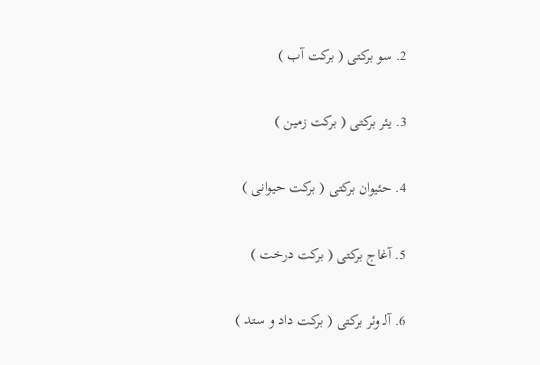2. سو برکتی ( برکت آب )

3. یئر برکتی ( برکت زمین )

4. حئیوان برکتی ( برکت حیوانی )

5. آغاج برکتی ( برکت درخت )

6. آلـ وئر برکتی ( برکت داد و ستد )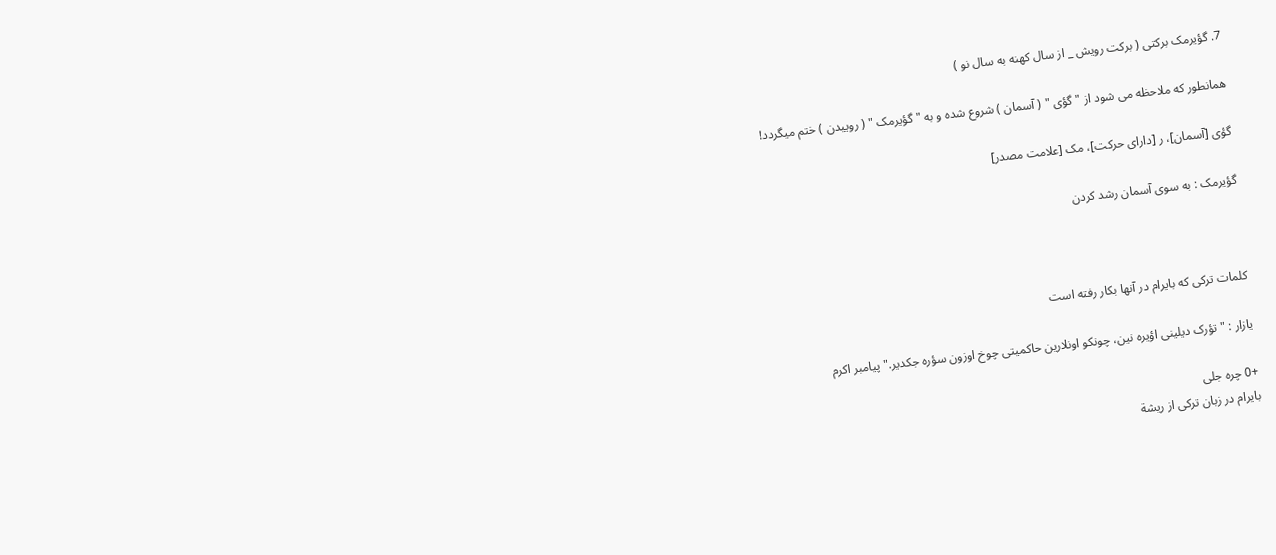7. گؤیرمک برکتی ( برکت رویش _ از سال کهنه به سال نو )

همانطور که ملاحظه می شود از " گؤی " ( آسمان ) شروع شده و به " گؤیرمک " ( روییدن ) ختم میگردد!

گؤی [آسمان]، ر [دارای حرکت]، مک [علامت مصدر]

گؤیرمک : به سوی آسمان رشد کردن



کلمات ترکی که بایرام در آنها بکار رفته است

یازار : " تؤرک دیلینی اؤیره نین، چونکو اونلارین حاکمیتی چوخ اوزون سؤره جکدیر." پیامبر اکرم

+0 چره جلی
بایرام در زبان ترکی از ریشة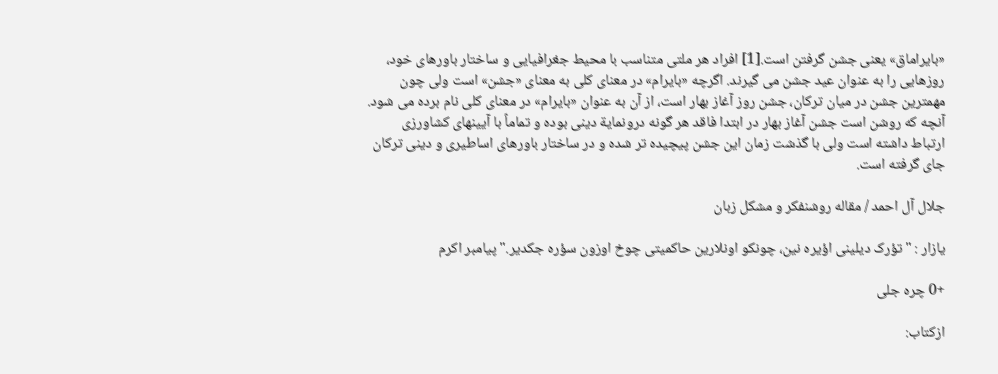«بایراماق» یعنی جشن گرفتن است.[1] افراد هر ملتی متناسب با محیط جغرافیایی و ساختار باورهای خود، روزهایی را به عنوان عید جشن می گیرند. اگرچه «بایرام» در معنای کلی به معنای «جشن» است ولی چون مهمترین جشن در میان ترکان، جشن روز آغاز بهار است، از آن به عنوان «بایرام» در معنای کلی نام برده می شود. آنچه که روشن است جشن آغاز بهار در ابتدا فاقد هر گونه درونمایة دینی بوده و تماماً با آیینهای کشاورزی ارتباط داشته است ولی با گذشت زمان این جشن پیچیده تر شده و در ساختار باورهای اساطیری و دینی ترکان جای گرفته است.

جلال آل احمد / مقاله روشنفکر و مشکل زبان

یازار : " تؤرک دیلینی اؤیره نین، چونکو اونلارین حاکمیتی چوخ اوزون سؤره جکدیر." پیامبر اکرم

+0 چره جلی

ازکتاب: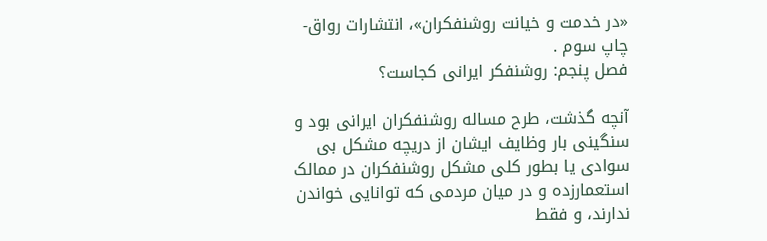«در خدمت و خیانت روشنفکران»، انتشارات رواق- چاپ سوم .
فصل پنجم: روشنفکر ایرانی کجاست؟

آنچه گذشت، طرح مساله روشنفکران ایرانی بود و سنگینی بار وظایف ایشان از دریچه مشکل بی سوادی یا بطور کلی مشکل روشنفکران در ممالک استعمارزده و در میان مردمی که توانایی خواندن ندارند، و فقط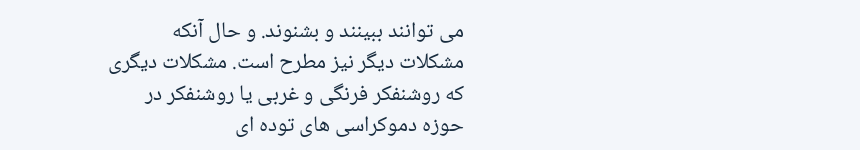می توانند ببینند و بشنوند. و حال آنکه مشکلات دیگر نیز مطرح است. مشکلات دیگری که روشنفکر فرنگی و غربی یا روشنفکر در حوزه دموکراسی های توده ای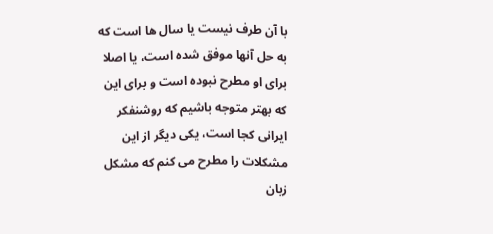با آن طرف نیست یا سال ها است که به حل آنها موفق شده است، یا اصلا برای او مطرح نبوده است و برای این که بهتر متوجه باشیم که روشنفکر ایرانی کجا است، یکی دیگر از این مشکلات را مطرح می کنم که مشکل زبان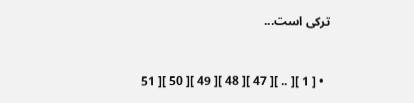ترکی است...


  • [ 1 ][ .. ][ 47 ][ 48 ][ 49 ][ 50 ][ 51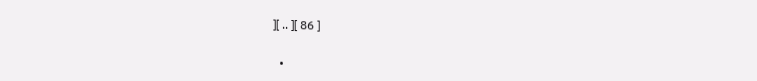][ .. ][ 86 ]

  •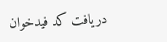دریافت کد فیدخوان